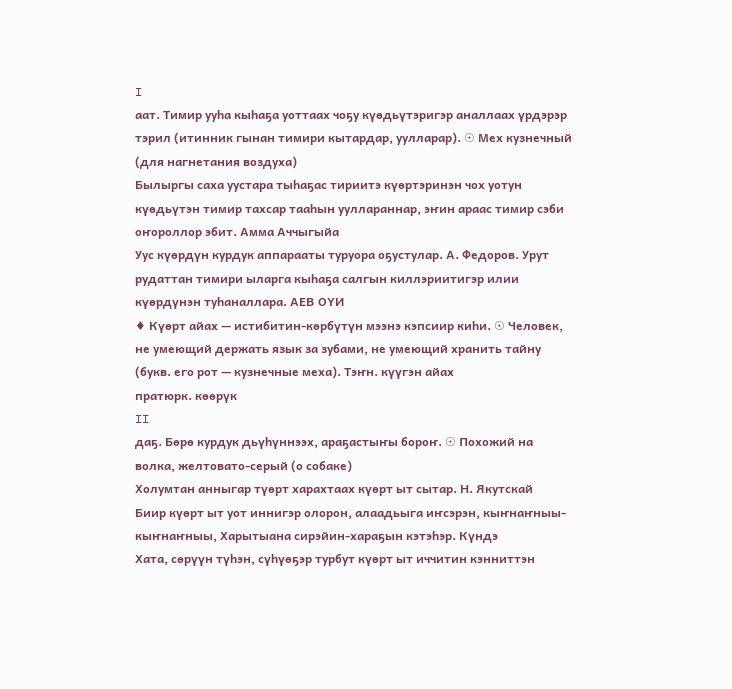I
аат. Тимир ууһа кыһаҕа уоттаах чоҕу күөдьүтэригэр аналлаах үрдэрэр тэрил (итинник гынан тимири кытардар, уулларар). ☉ Мех кузнечный (для нагнетания воздуха)
Былыргы саха уустара тыһаҕас тириитэ күөртэринэн чох уотун күөдьүтэн тимир тахсар тааһын ууллараннар, эҥин араас тимир сэби оҥороллор эбит. Амма Аччыгыйа
Уус күөрдүн курдук аппарааты туруора оҕустулар. А. Федоров. Урут рудаттан тимири ыларга кыһаҕа салгын киллэриитигэр илии күөрдүнэн туһаналлара. АЕВ ОҮИ
♦ Күөрт айах — истибитин-көрбүтүн мээнэ кэпсиир киһи. ☉ Человек, не умеющий держать язык за зубами, не умеющий хранить тайну (букв. его рот — кузнечные меха). Тэҥн. күүгэн айах
пратюрк. көөрүк
II
даҕ. Бөрө курдук дьүһүннээх, араҕастыҥы бороҥ. ☉ Похожий на волка, желтовато-серый (о собаке)
Холумтан анныгар түөрт харахтаах күөрт ыт сытар. Н. Якутскай
Биир күөрт ыт уот иннигэр олорон, алаадьыга иҥсэрэн, кыҥнаҥныы-кыҥнаҥныы, Харытыана сирэйин-хараҕын кэтэһэр. Күндэ
Хата, сөрүүн түһэн, сүһүөҕэр турбут күөрт ыт иччитин кэнниттэн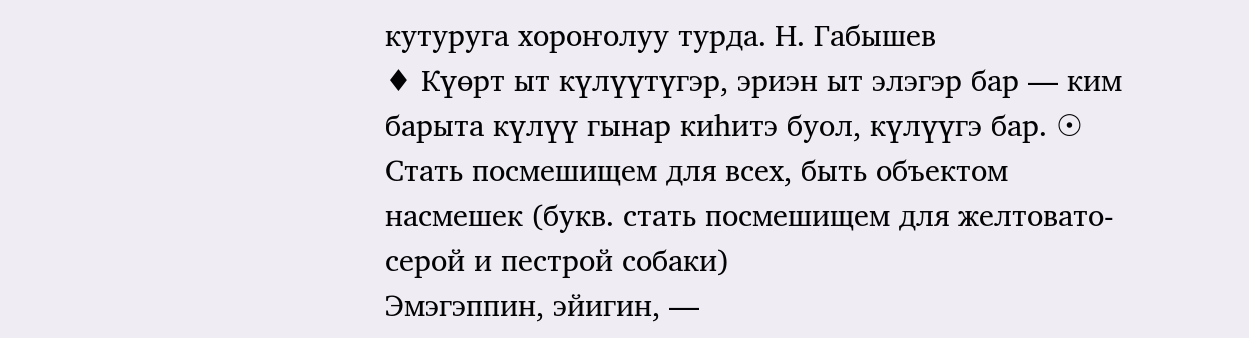кутуруга хороҥолуу турда. Н. Габышев
♦ Күөрт ыт күлүүтүгэр, эриэн ыт элэгэр бар — ким барыта күлүү гынар киһитэ буол, күлүүгэ бар. ☉ Стать посмешищем для всех, быть объектом насмешек (букв. стать посмешищем для желтовато-серой и пестрой собаки)
Эмэгэппин, эйигин, —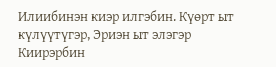Илиибинэн киэр илгэбин. Күөрт ыт күлүүтүгэр, Эриэн ыт элэгэр Киирэрбин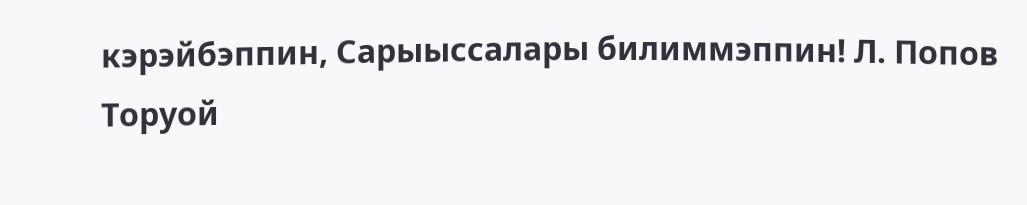кэрэйбэппин, Сарыыссалары билиммэппин! Л. Попов
Торуой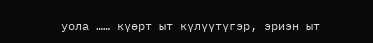уола …… күөрт ыт күлүүтүгэр, эриэн ыт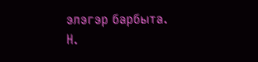элэгэр барбыта. Н.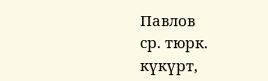Павлов
ср. тюрк. күкүрт,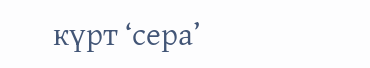күрт ‘сера’